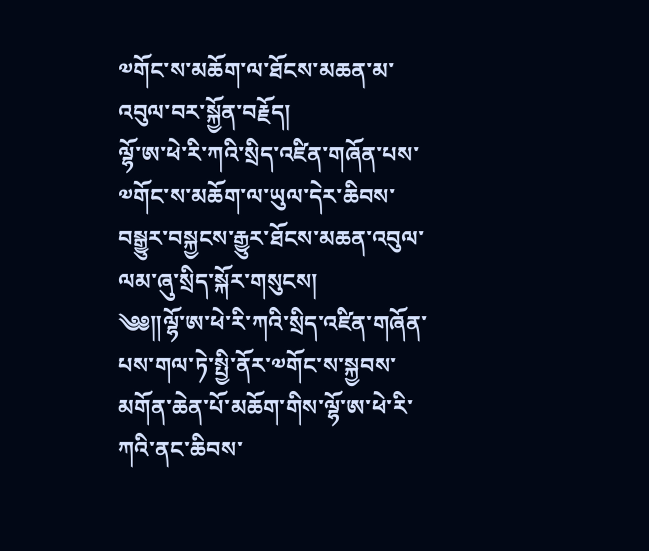༧གོང་ས་མཆོག་ལ་ཐོངས་མཆན་མ་འབུལ་བར་སྐྱོན་བརྗོད།
ལྷོ་ཨ་ཕེ་རི་ཀའི་སྲིད་འཛིན་གཞོན་པས་༧གོང་ས་མཆོག་ལ་ཡུལ་དེར་ཆིབས་བསྒྱུར་བསྐྱངས་རྒྱུར་ཐོངས་མཆན་འབུལ་ལམ་ཞུ་སྲིད་སྐོར་གསུངས།
༄༅༎ལྷོ་ཨ་ཕེ་རི་ཀའི་སྲིད་འཛིན་གཞོན་པས་གལ་ཏེ་སྤྱི་ནོར་༧གོང་ས་སྐྱབས་མགོན་ཆེན་པོ་མཆོག་གིས་ལྷོ་ཨ་ཕེ་རི་ཀའི་ནང་ཆིབས་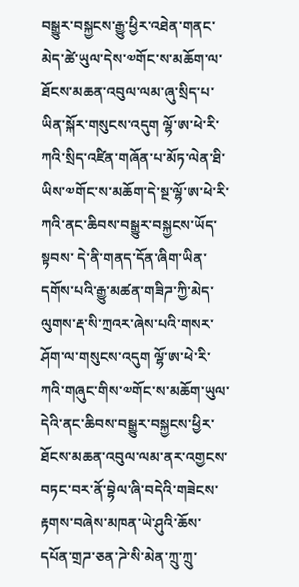བསྒྱུར་བསྐྱངས་རྒྱུ་ཕྱིར་འཐེན་གནང་མེད་ཚེ་ཡུལ་དེས་༧གོང་ས་མཆོག་ལ་ཐོངས་མཆན་འབུལ་ལམ་ཞུ་སྲིད་པ་ཡིན་སྐོར་གསུངས་འདུག ལྷོ་ཨ་ཕེ་རི་ཀའི་སྲིད་འཛིན་གཞོན་པ་མོཏ་ལེན་ཐི་ཡིས་༧གོང་ས་མཆོག་དེ་སྔ་ལྷོ་ཨ་ཕེ་རི་ཀའི་ནང་ཆིབས་བསྒྱུར་བསྐྱངས་ཡོད་སྟབས་ དེ་ནི་གནད་དོན་ཞིག་ཡིན་དགོས་པའི་རྒྱུ་མཚན་གཟིཌ་ཀྱི་མེད་ལུགས་རྡ་སི་ཀྲའར་ཞེས་པའི་གསར་ཤོག་ལ་གསུངས་འདུག ལྷོ་ཨ་ཕེ་རི་ཀའི་གཞུང་གིས་༧གོང་ས་མཆོག་ཡུལ་དེའི་ནང་ཆིབས་བསྒྱུར་བསྐྱངས་ཕྱིར་ཐོངས་མཆན་འབུལ་ལམ་ནར་འགྱངས་བཏང་བར་ནོ་བྷེལ་ཞི་བདེའི་གཟེངས་རྟགས་བཞེས་མཁན་ཡེ་ཤུའི་ཆོས་དཔོན་གྲཌ་ཅན་ཌེ་སི་མེན་ཀྲུ་ཀྲུ་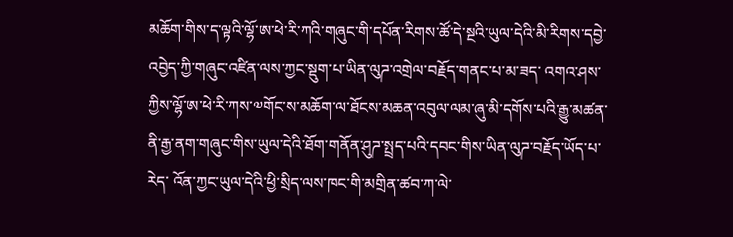མཆོག་གིས་ད་ལྟའི་ལྷོ་ཨ་ཕེ་རི་ཀའི་གཞུང་གི་དཔོན་རིགས་ཚོ་དེ་སྔའི་ཡུལ་དེའི་མི་རིགས་དབྱེ་འབྱེད་ཀྱི་གཞུང་འཛིན་ལས་ཀྱང་སྡུག་པ་ཡིན་ལུཌ་འགྲེལ་བརྗོད་གནང་པ་མ་ཟད་ འགའ་ཤས་ཀྱིས་ལྷོ་ཨ་ཕེ་རི་ཀས་༧གོང་ས་མཆོག་ལ་ཐོངས་མཆན་འབུལ་ལམ་ཞུ་མི་དགོས་པའི་རྒྱུ་མཚན་ནི་རྒྱ་ནག་གཞུང་གིས་ཡུལ་དེའི་ཐོག་གནོན་ཤུཌ་སྤྲད་པའི་དབང་གིས་ཡིན་ལུཌ་བརྗོད་ཡོད་པ་རེད་ འོན་ཀྱང་ཡུལ་དེའི་ཕྱི་སྲིད་ལས་ཁང་གི་མགྲིན་ཚབ་ཀ་ལེ་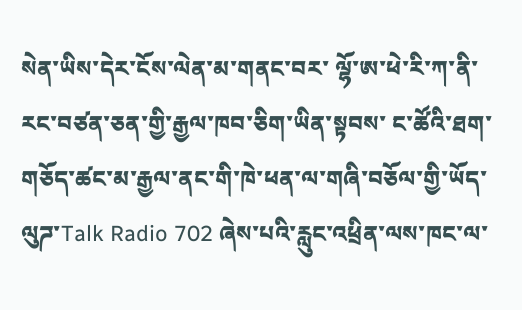སེན་ཡིས་དེར་ངོས་ལེན་མ་གནང་བར་ ལྷོ་ཨ་ཕེ་རི་ཀ་ནི་རང་བཙན་ཅན་གྱི་རྒྱལ་ཁབ་ཅིག་ཡིན་སྟབས་ ང་ཚོའི་ཐག་གཅོད་ཚང་མ་རྒྱལ་ནང་གི་ཁེ་ཕན་ལ་གཞི་བཅོལ་གྱི་ཡོད་ལུཌ་Talk Radio 702 ཞེས་པའི་རླུང་འཕྲིན་ལས་ཁང་ལ་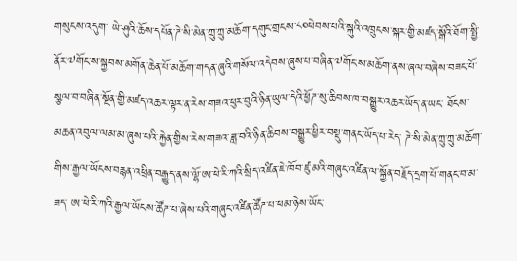གསུངས་འདུག་ ཡེ་ཤུའི་ཆོས་དཔོན་ཌེ་སི་མེན་ཀྲུ་ཀྲུ་མཆོག་དགུང་གྲངས་༨༠ཕེབས་པའི་སྐུའི་འཁྲུངས་སྐར་གྱི་མཛད་སྒོའི་ཐོག་སྤྱི་ནོར་༧གོང་ས་སྐྱབས་མགོན་ཆེན་པོ་མཆོག་གདན་ཞུའི་གསོལ་འདེབས་ཞུས་པ་བཞིན་༧གོང་ས་མཆོག་ནས་ཞལ་བཞེས་བཟང་པོ་སྩལ་བ་བཞིན་སྔོན་གྱི་མཛད་འཆར་ལྟར་ན་རེས་གཟའ་ཕུར་བུའི་ཉིན་ཡུལ་དེའི་ཕྱོཌ་སུ་ཆིབས་ཁ་བསྒྱུར་འཆར་ཡོད་ན་ཡང་ ཐོངས་མཆན་འབུལ་ལམ་མ་ཞུས་པའི་རྐྱེན་གྱིས་རེས་གཟའ་ཟླ་བའི་ཉིན་ཆིབས་བསྒྱུར་ཕྱིར་བསྡུ་གནང་ཡོད་པ་རེད་ ཌེ་སི་མེན་ཀྲུ་ཀྲུ་མཆོག་གིས་རྒྱལ་ཡོངས་བརྙན་འཕྲིན་བརྒྱུད་ནས་ལྷོ་ཨ་ཕེ་རི་ཀའི་སྲིད་འཛིན་ཇེ་ཁོབ་ཛུ་མའི་གཞུང་འཛིན་ལ་སྐྱོན་བརྗོད་དྲག་པོ་གནང་བ་མ་ཟད་ ཨ་ཕེ་རི་ཀའི་རྒྱལ་ཡོངས་ཚོཌ་པ་ཞེས་པའི་གཞུང་འཛིན་ཚོཌ་པ་ཕམ་ཉེས་ཡོང་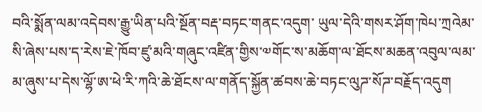བའི་སྨོན་ལམ་འདེབས་རྒྱུ་ཡིན་པའི་སྔོན་བརྡ་བཏང་གནང་འདུག་ ཡུལ་དེའི་གསར་ཤོག་ཁེཔ་ཀྲའེམ་སི་ཞེས་པས་ད་རེས་ཇེ་ཁོབ་ཛུ་མའི་གཞུང་འཛིན་གྱིས་༧གོང་ས་མཆོག་ལ་ཐོངས་མཆན་འབུལ་ལམ་མ་ཞུས་པ་དེས་ལྷོ་ཨ་ཕེ་རི་ཀའི་ཆེ་ཐོངས་ལ་གནོད་སྐྱོན་ཚབས་ཆེ་བཏང་ལུཌ་སོཌ་བརྗོད་འདུག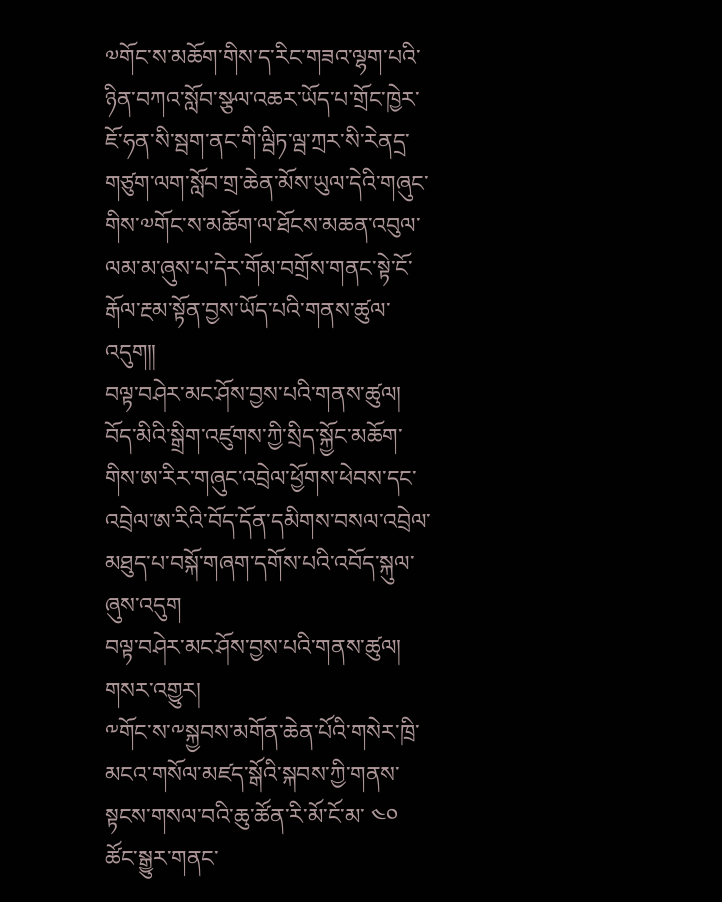༧གོང་ས་མཆོག་གིས་ད་རིང་གཟའ་ལྷག་པའི་ཉིན་བཀའ་སློབ་སྩལ་འཆར་ཡོད་པ་གྲོང་ཁྱེར་ཇོ་ཧན་སི་སྦག་ནང་གི་ལྦིཏ་ལྦ་ཀྲར་སི་རེནདྲ་གཙུག་ལག་སློབ་གྲ་ཆེན་མོས་ཡུལ་དེའི་གཞུང་གིས་༧གོང་ས་མཆོག་ལ་ཐོངས་མཆན་འབུལ་ལམ་མ་ཞུས་པ་དེར་གོམ་བགྲོས་གནང་སྟེ་ངོ་རྒོལ་རྔམ་སྟོན་བྱས་ཡོད་པའི་གནས་ཚུལ་འདུག༎
བལྟ་བཤེར་མང་ཤོས་བྱས་པའི་གནས་ཚུལ།
བོད་མིའི་སྒྲིག་འཛུགས་ཀྱི་སྲིད་སྐྱོང་མཆོག་གིས་ཨ་རིར་གཞུང་འབྲེལ་ཕྱོགས་ཕེབས་དང་འབྲེལ་ཨ་རིའི་བོད་དོན་དམིགས་བསལ་འབྲེལ་མཐུད་པ་བསྐོ་གཞག་དགོས་པའི་འབོད་སྐུལ་ཞུས་འདུག
བལྟ་བཤེར་མང་ཤོས་བྱས་པའི་གནས་ཚུལ།
གསར་འགྱུར།
༸གོང་ས་༸སྐྱབས་མགོན་ཆེན་པོའི་གསེར་ཁྲི་མངའ་གསོལ་མཛད་སྒོའི་སྐབས་ཀྱི་གནས་སྟངས་གསལ་བའི་ཆུ་ཚོན་རི་མོ་ངོ་མ་ ༤༠ ཚོང་སྒྱུར་གནང་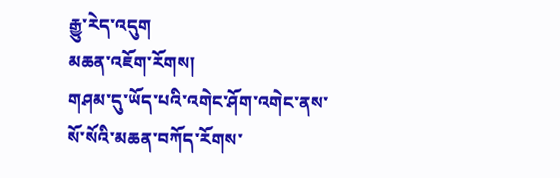རྒྱུ་རེད་འདུག
མཆན་འཇོག་རོགས།
གཤམ་དུ་ཡོད་པའི་འགེང་ཤོག་འགེང་ནས་སོ་སོའི་མཆན་བཀོད་རོགས་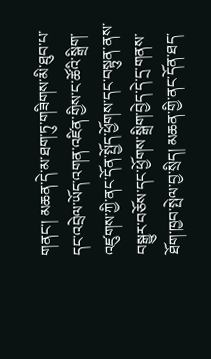གནང་། མཆན་དེ་མ་ཐག་ཏུ་གཟིགས་མི་ཐུབ་པ་དང་འབྲེལ་ཡོད་འགན་འཛིན་གྱིས་ང་ཚོའི་སྒྲིག་འཛུགས་ཀྱི་ནང་དོན་སྤྱོད་ཕྱོགས་དང་བསྟུན་ནས་བསྒྱུར་བཅོས་དང་ཕྱོགས་སྒྲིག་བྱེད་དེ་དྲ་གནས་ཐོག་ཁྱབ་སྤེལ་བྱ་སྲིད། མཆན་གྱི་ནང་དོན་ཐད་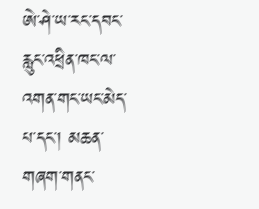ཨེ་ཤེ་ཡ་རང་དབང་རླུང་འཕྲིན་ཁང་ལ་འགན་གང་ཡང་མེད་པ་དང་། མཆན་གཞག་གནང་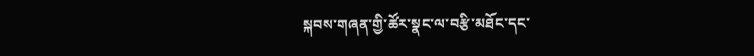སྐབས་གཞན་གྱི་ཚོར་སྣང་ལ་བརྩི་མཐོང་དང་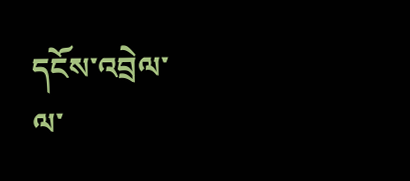དངོས་འབྲེལ་ལ་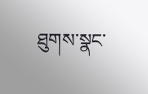ཐུགས་སྣང་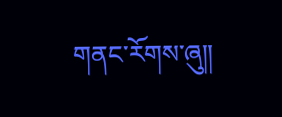གནང་རོགས་ཞུ༎